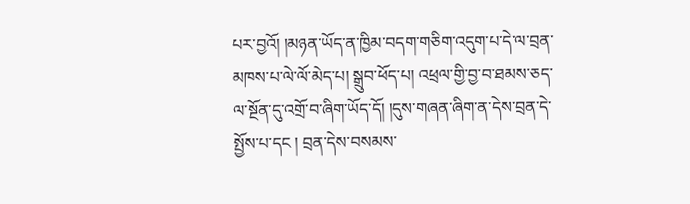པར་བྱའོ། །མཉན་ཡོད་ན་ཁྱིམ་བདག་གཅིག་འདུག་པ་དེ་ལ་བྲན་མཁས་པ་ལེ་ལོ་མེད་པ། སྒྲུབ་ཕོད་པ། འཕྲལ་གྱི་བྱ་བ་ཐམས་ཅད་ལ་སྔོན་དུ་འགྲོ་བ་ཞིག་ཡོད་དོ། །དུས་གཞན་ཞིག་ན་དེས་བྲན་དེ་སྤྱོས་པ་དང ། བྲན་དེས་བསམས་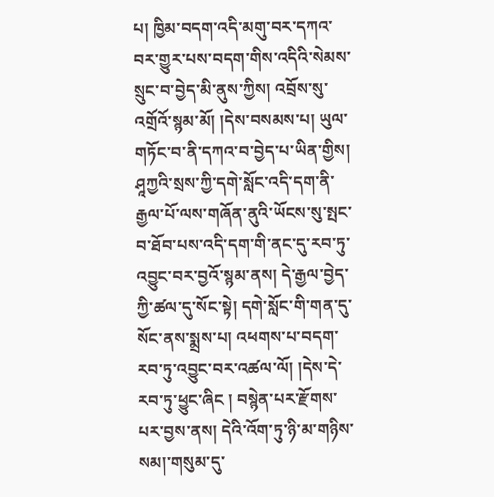པ། ཁྱིམ་བདག་འདི་མགུ་བར་དཀའ་བར་གྱུར་པས་བདག་གིས་འདིའི་སེམས་སྲུང་བ་བྱེད་མི་ནུས་ཀྱིས། འབྲོས་སུ་འགྲོའོ་སྙམ་མོ། །དེས་བསམས་པ། ཡུལ་གཏོང་བ་ནི་དཀའ་བ་བྱེད་པ་ཡིན་གྱིས། ཤཱཀྱའི་སྲས་ཀྱི་དགེ་སློང་འདི་དག་ནི་རྒྱལ་པོ་ལས་གཞོན་ནུའི་ཡོངས་སུ་སྤང་བ་ཐོབ་པས་འདི་དག་གི་ནང་དུ་རབ་ཏུ་འབྱུང་བར་བྱའོ་སྙམ་ནས། དེ་རྒྱལ་བྱེད་ཀྱི་ཚལ་དུ་སོང་སྟེ། དགེ་སློང་གི་གན་དུ་སོང་ནས་སྨྲས་པ། འཕགས་པ་བདག་རབ་ཏུ་འབྱུང་བར་འཚལ་ལོ། །དེས་དེ་རབ་ཏུ་ཕྱུང་ཞིང ། བསྙེན་པར་རྫོགས་པར་བྱས་ནས། དེའི་འོག་ཏུ་ཉི་མ་གཉིས་སམ།་གསུམ་དུ་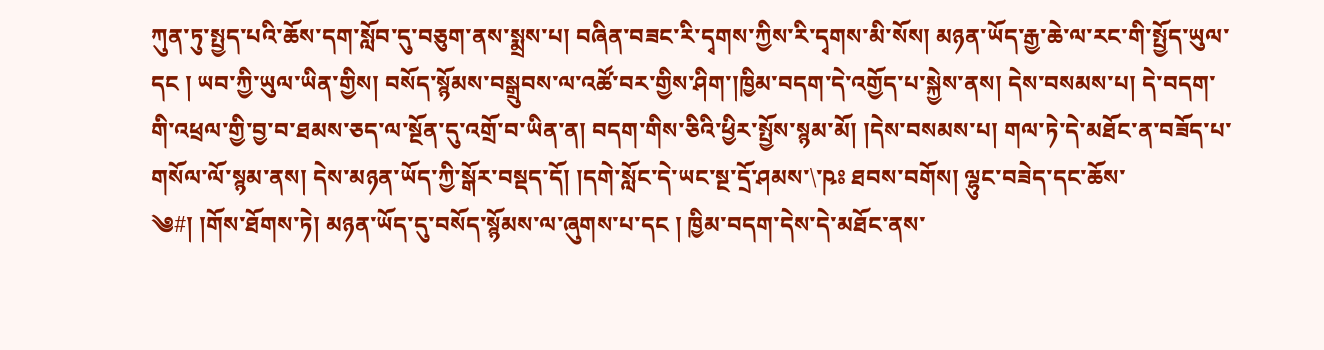ཀུན་ཏུ་སྤྱད་པའི་ཆོས་དག་སློབ་དུ་བཅུག་ནས་སྨྲས་པ། བཞིན་བཟང་རི་དྭགས་ཀྱིས་རི་དྭགས་མི་སོས། མཉན་ཡོད་རྒྱ་ཆེ་ལ་རང་གི་སྤྱོད་ཡུལ་དང ། ཡབ་ཀྱི་ཡུལ་ཡིན་གྱིས། བསོད་སྙོམས་བསྒྲུབས་ལ་འཚོ་བར་གྱིས་ཤིག་།ཁྱིམ་བདག་དེ་འགྱོད་པ་སྐྱེས་ནས། དེས་བསམས་པ། དེ་བདག་གི་འཕྲལ་གྱི་བྱ་བ་ཐམས་ཅད་ལ་སྔོན་དུ་འགྲོ་བ་ཡིན་ན། བདག་གིས་ཅིའི་ཕྱིར་སྤྱོས་སྙམ་མོ། །དེས་བསམས་པ། གལ་ཏེ་དེ་མཐོང་ན་བཟོད་པ་གསོལ་ལོ་སྙམ་ནས། དེས་མཉན་ཡོད་ཀྱི་སྒོར་བསྡད་དོ། །དགེ་སློང་དེ་ཡང་སྔ་དྲོ་ཤམས་\་ཥཿ ཐབས་བགོས། ལྷུང་བཟེད་དང་ཆོས་
༄#། །གོས་ཐོགས་ཏེ། མཉན་ཡོད་དུ་བསོད་སྙོམས་ལ་ཞུགས་པ་དང ། ཁྱིམ་བདག་དེས་དེ་མཐོང་ནས་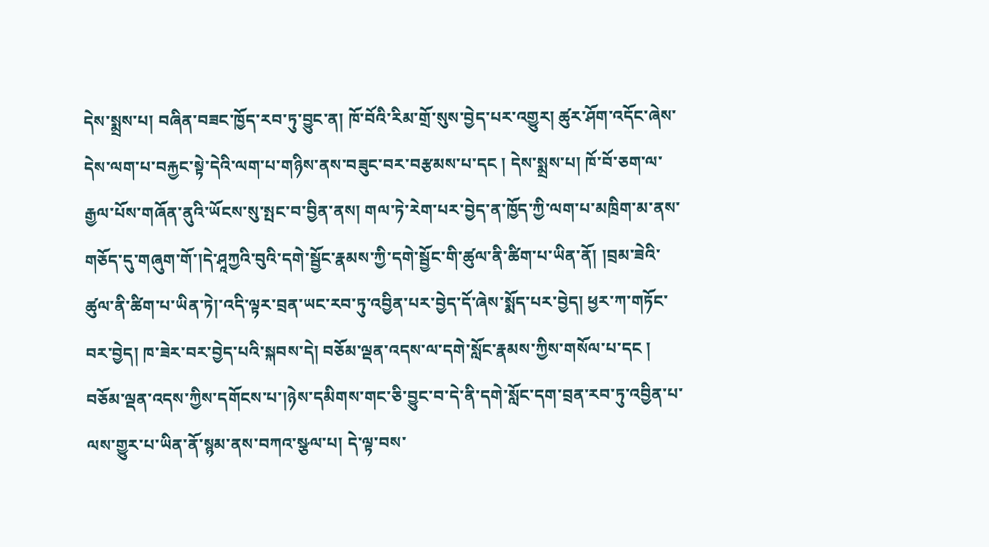དེས་སྨྲས་པ། བཞིན་བཟང་ཁྱོད་རབ་ཏུ་བྱུང་ན། ཁོ་བོའི་རིམ་གྲོ་སུས་བྱེད་པར་འགྱུར། ཚུར་ཤོག་འདོང་ཞེས་དེས་ལག་པ་བརྐྱང་སྟེ་དེའི་ལག་པ་གཉིས་ནས་བཟུང་བར་བརྩམས་པ་དང ། དེས་སྨྲས་པ། ཁོ་བོ་ཅག་ལ་རྒྱལ་པོས་གཞོན་ནུའི་ཡོངས་སུ་སྤང་བ་བྱིན་ནས། གལ་ཏེ་རེག་པར་བྱེད་ན་ཁྱོད་ཀྱི་ལག་པ་མཁྲིག་མ་ནས་གཅོད་དུ་གཞུག་གོ་།དེ་ཤཱཀྱའི་བུའི་དགེ་སྦྱོང་རྣམས་ཀྱི་དགེ་སྦྱོང་གི་ཚུལ་ནི་ཚིག་པ་ཡིན་ནོ། །བྲམ་ཟེའི་ཚུལ་ནི་ཚིག་པ་ཡིན་ཏེ།་འདི་ལྟར་བྲན་ཡང་རབ་ཏུ་འབྱིན་པར་བྱེད་དོ་ཞེས་སྨོད་པར་བྱེད། ཕྱར་ཀ་གཏོང་བར་བྱེད། ཁ་ཟེར་བར་བྱེད་པའི་སྐབས་དེ། བཅོམ་ལྡན་འདས་ལ་དགེ་སློང་རྣམས་ཀྱིས་གསོལ་པ་དང ། བཅོམ་ལྡན་འདས་ཀྱིས་དགོངས་པ་།ཉེས་དམིགས་གང་ཅི་བྱུང་བ་དེ་ནི་དགེ་སློང་དག་བྲན་རབ་ཏུ་འབྱིན་པ་ལས་གྱུར་པ་ཡིན་ནོ་སྙམ་ནས་བཀའ་སྩལ་པ། དེ་ལྟ་བས་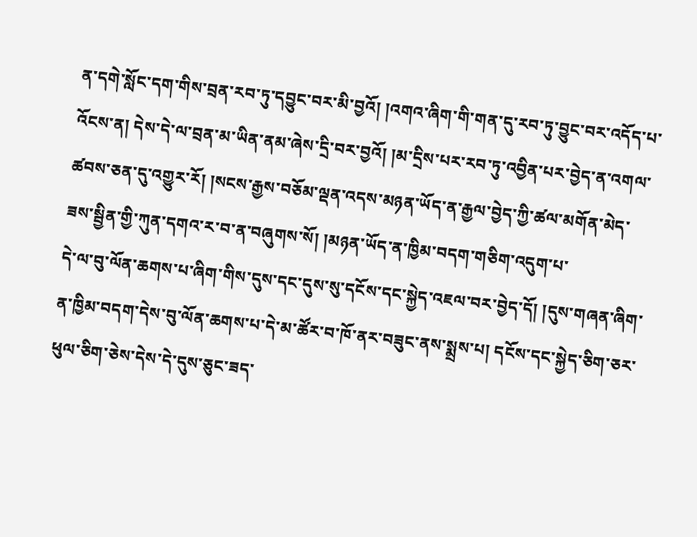ན་དགེ་སློང་དག་གིས་བྲན་རབ་ཏུ་དབྱུང་བར་མི་བྱའོ། །འགའ་ཞིག་གི་གན་དུ་རབ་ཏུ་བྱུང་བར་འདོད་པ་འོངས་ན། དེས་དེ་ལ་བྲན་མ་ཡིན་ནམ་ཞེས་དྲི་བར་བྱའོ། །མ་དྲིས་པར་རབ་ཏུ་འབྱིན་པར་བྱེད་ན་འགལ་ཚབས་ཅན་དུ་འགྱུར་རོ། །སངས་རྒྱས་བཅོམ་ལྡན་འདས་མཉན་ཡོད་ན་རྒྱལ་བྱེད་ཀྱི་ཚལ་མགོན་མེད་ཟས་སྦྱིན་གྱི་ཀུན་དགའ་ར་བ་ན་བཞུགས་སོ། །མཉན་ཡོད་ན་ཁྱིམ་བདག་གཅིག་འདུག་པ་
དེ་ལ་བུ་ལོན་ཆགས་པ་ཞིག་གིས་དུས་དང་དུས་སུ་དངོས་དང་སྐྱེད་འཇལ་བར་བྱེད་དོ། །དུས་གཞན་ཞིག་ན་ཁྱིམ་བདག་དེས་བུ་ལོན་ཆགས་པ་དེ་མ་ཚོར་བ་ཁོ་ནར་བཟུང་ནས་སྨྲས་པ། དངོས་དང་སྐྱེད་ཅིག་ཅར་ཕུལ་ཅིག་ཅེས་དེས་དེ་དུས་ཅུང་ཟད་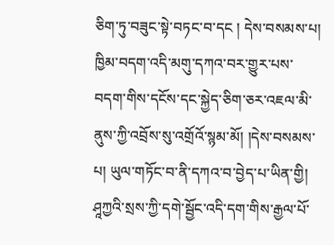ཅིག་ཏུ་བཟུང་སྟེ་བཏང་བ་དང ། དེས་བསམས་པ། ཁྱིམ་བདག་འདི་མགུ་དཀའ་བར་གྱུར་པས་བདག་གིས་དངོས་དང་སྐྱེད་ཅིག་ཅར་འཇལ་མི་ནུས་ཀྱི་འབྲོས་སུ་འགྲོའོ་སྙམ་མོ། །དེས་བསམས་པ། ཡུལ་གཏོང་བ་ནི་དཀའ་བ་བྱེད་པ་ཡིན་གྱི། ཤཱཀྱའི་སྲས་ཀྱི་དགེ་སྦྱོང་འདི་དག་གིས་རྒྱལ་པོ་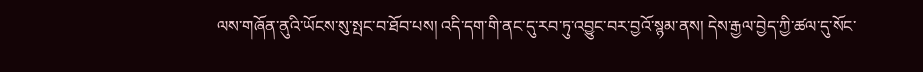ལས་གཞོན་ནུའི་ཡོངས་སུ་སྤང་བ་ཐོབ་པས། འདི་དག་གི་ནང་དུ་རབ་ཏུ་འབྱུང་བར་བྱའོ་སྙམ་ནས། དེས་རྒྱལ་བྱེད་ཀྱི་ཚལ་དུ་སོང་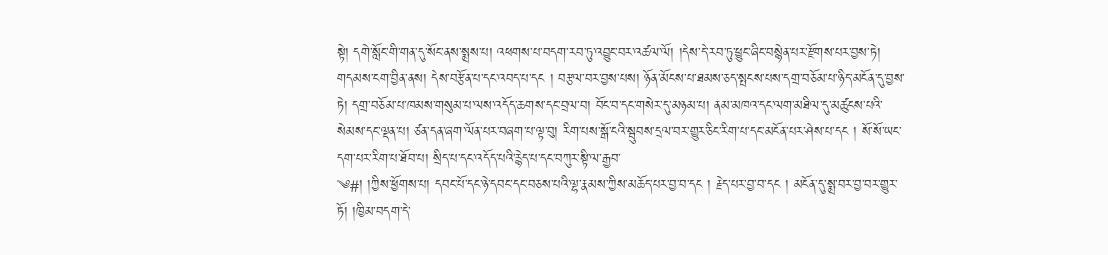སྟེ། དགེ་སློང་གི་གན་དུ་སོང་ནས་སྨྲས་པ། འཕགས་པ་བདག་རབ་ཏུ་འབྱུང་བར་འཚལ་ལོ། །དེས་དེ་རབ་ཏུ་ཕྱུང་ཞིང་བསྙེན་པར་རྫོགས་པར་བྱས་ཏེ། གདམས་ངག་བྱིན་ནས། དེས་བརྩོན་པ་དང་འབད་པ་དང ། བརྩལ་བར་བྱས་པས། ཉོན་མོངས་པ་ཐམས་ཅད་སྤངས་པས་དགྲ་བཅོམ་པ་ཉིད་མངོན་དུ་བྱས་ཏེ། དགྲ་བཅོམ་པ་ཁམས་གསུམ་པ་ལས་འདོད་ཆགས་དང་བྲལ་བ། བོང་བ་དང་གསེར་དུ་མཉམ་པ། ནམ་མཁའ་དང་ལག་མཐིལ་དུ་མཚུངས་པའི་སེམས་དང་ལྡན་པ། ཙན་དན་ཞག་ལོན་པར་བཞག་པ་ལྟ་བུ། རིག་པས་སྒོ་ངའི་སྦུབས་དྲལ་བར་གྱུར་ཅིང་རིག་པ་དང་མངོན་པར་ཤེས་པ་དང ། སོ་སོ་ཡང་དག་པར་རིག་པ་ཐོབ་པ། སྲིད་པ་དང་འདོད་པའི་རྙེད་པ་དང་བཀུར་སྟི་ལ་རྒྱབ་
༄#། །ཀྱིས་ཕྱོགས་པ། དབང་པོ་དང་ཉེ་དབང་དང་བཅས་པའི་ལྷ་རྣམས་ཀྱིས་མཆོད་པར་བྱ་བ་དང ། རྗེད་པར་བྱ་བ་དང ། མངོན་དུ་སྨྲ་བར་བྱ་བར་གྱུར་ཏོ། །ཁྱིམ་བདག་དེ་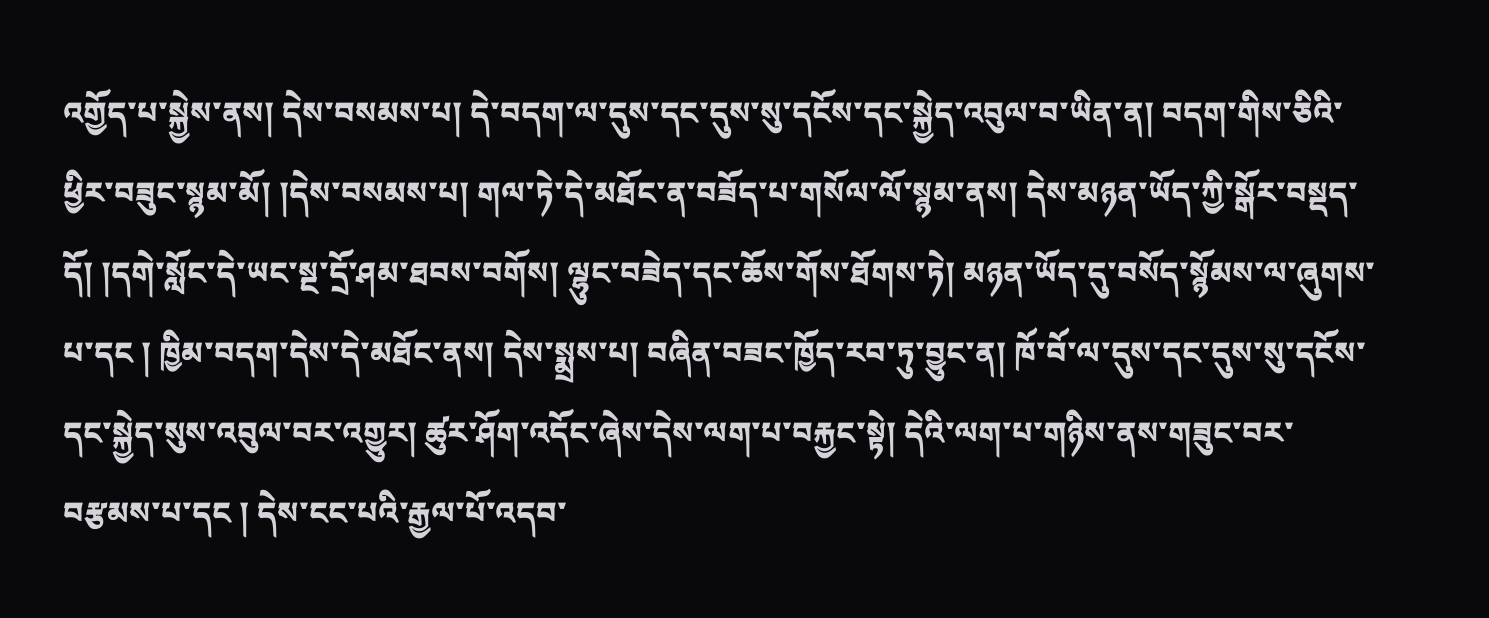འགྱོད་པ་སྐྱེས་ནས། དེས་བསམས་པ། དེ་བདག་ལ་དུས་དང་དུས་སུ་དངོས་དང་སྐྱེད་འབུལ་བ་ཡིན་ན། བདག་གིས་ཅིའི་ཕྱིར་བཟུང་སྙམ་མོ། །དེས་བསམས་པ། གལ་ཏེ་དེ་མཐོང་ན་བཟོད་པ་གསོལ་ལོ་སྙམ་ནས། དེས་མཉན་ཡོད་ཀྱི་སྒོར་བསྡད་དོ། །དགེ་སློང་དེ་ཡང་སྔ་དྲོ་ཤམ་ཐབས་བགོས། ལྷུང་བཟེད་དང་ཆོས་གོས་ཐོགས་ཏེ། མཉན་ཡོད་དུ་བསོད་སྙོམས་ལ་ཞུགས་པ་དང ། ཁྱིམ་བདག་དེས་དེ་མཐོང་ནས། དེས་སྨྲས་པ། བཞིན་བཟང་ཁྱོད་རབ་ཏུ་བྱུང་ན། ཁོ་བོ་ལ་དུས་དང་དུས་སུ་དངོས་དང་སྐྱེད་སུས་འབུལ་བར་འགྱུར། ཚུར་ཤོག་འདོང་ཞེས་དེས་ལག་པ་བརྐྱང་སྟེ། དེའི་ལག་པ་གཉིས་ནས་གཟུང་བར་བརྩམས་པ་དང ། དེས་ངང་པའི་རྒྱལ་པོ་འདབ་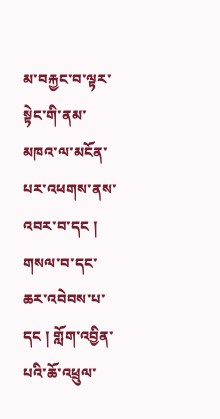མ་བརྐྱང་བ་ལྟར་སྟེང་གི་ནམ་མཁའ་ལ་མངོན་པར་འཕགས་ནས་འབར་བ་དང ། གསལ་བ་དང་ཆར་འབེབས་པ་དང ། གློག་འབྱིན་པའི་ཆོ་འཕྲུལ་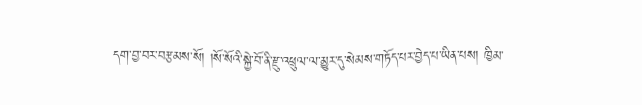དག་བྱ་བར་བརྩམས་སོ། །སོ་སོའི་སྐྱེ་བོ་ནི་རྫུ་འཕྲུལ་ལ་མྱུར་དུ་སེམས་གཏོད་པར་བྱེད་པ་ཡིན་པས། ཁྱིམ་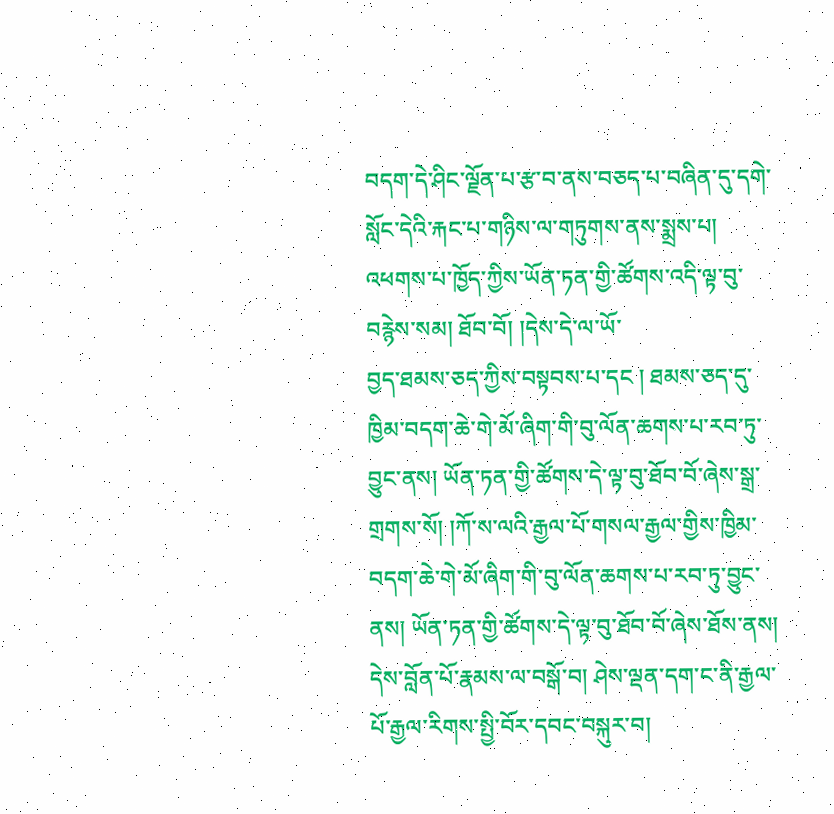བདག་དེ་ཤིང་ལྗོན་པ་རྩ་བ་ནས་བཅད་པ་བཞིན་དུ་དགེ་སློང་དེའི་རྐང་པ་གཉིས་ལ་གཏུགས་ནས་སྨྲས་པ། འཕགས་པ་ཁྱོད་ཀྱིས་ཡོན་ཏན་གྱི་ཚོགས་འདི་ལྟ་བུ་བརྙེས་སམ། ཐོབ་བོ། །དེས་དེ་ལ་ཡོ་
བྱད་ཐམས་ཅད་ཀྱིས་བསྟབས་པ་དང ། ཐམས་ཅད་དུ་ཁྱིམ་བདག་ཆེ་གེ་མོ་ཞིག་གི་བུ་ལོན་ཆགས་པ་རབ་ཏུ་བྱུང་ནས། ཡོན་ཏན་གྱི་ཚོགས་དེ་ལྟ་བུ་ཐོབ་བོ་ཞེས་སྒྲ་གྲགས་སོ། །ཀོ་ས་ལའི་རྒྱལ་པོ་གསལ་རྒྱལ་གྱིས་ཁྱིམ་བདག་ཆེ་གེ་མོ་ཞིག་གི་བུ་ལོན་ཆགས་པ་རབ་ཏུ་བྱུང་ནས། ཡོན་ཏན་གྱི་ཚོགས་དེ་ལྟ་བུ་ཐོབ་བོ་ཞེས་ཐོས་ནས། དེས་བློན་པོ་རྣམས་ལ་བསྒོ་བ། ཤེས་ལྡན་དག་ང་ནི་རྒྱལ་པོ་རྒྱལ་རིགས་སྤྱི་བོར་དབང་བསྐུར་བ།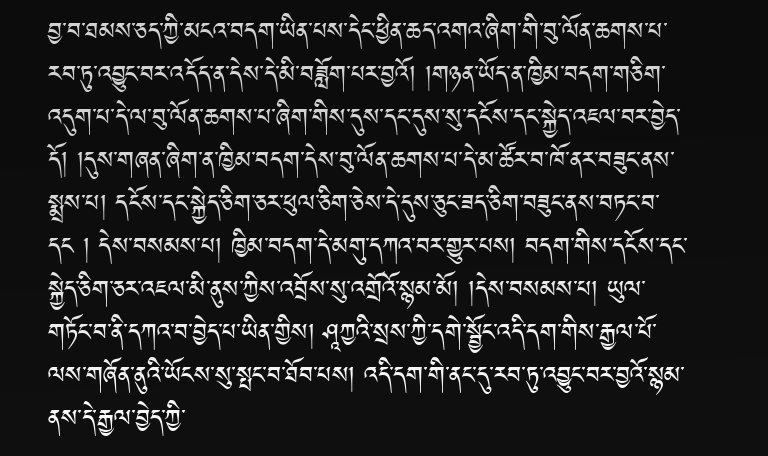བྱ་བ་ཐམས་ཅད་ཀྱི་མངའ་བདག་ཡིན་པས་དེང་ཕྱིན་ཆད་འགའ་ཞིག་གི་བུ་ལོན་ཆགས་པ་རབ་ཏུ་འབྱུང་བར་འདོད་ན་དེས་དེ་མི་བཟློག་པར་བྱའོ། །གཉན་ཡོད་ན་ཁྱིམ་བདག་གཅིག་འདུག་པ་དེ་ལ་བུ་ལོན་ཆགས་པ་ཞིག་གིས་དུས་དང་དུས་སུ་དངོས་དང་སྐྱེད་འཇལ་བར་བྱེད་དོ། །དུས་གཞན་ཞིག་ན་ཁྱིམ་བདག་དེས་བུ་ལོན་ཆགས་པ་དེ་མ་ཚོར་བ་ཁོ་ནར་བཟུང་ནས་སྨྲས་པ། དངོས་དང་སྐྱེད་ཅིག་ཅར་ཕུལ་ཅིག་ཅེས་དེ་དུས་ཅུང་ཟད་ཅིག་བཟུང་ནས་བཏང་བ་དང ། དེས་བསམས་པ། ཁྱིམ་བདག་དེ་མགུ་དཀའ་བར་གྱུར་པས། བདག་གིས་དངོས་དང་སྐྱེད་ཅིག་ཅར་འཇལ་མི་ནུས་ཀྱིས་འབྲོས་སུ་འགྲོའོ་སྙམ་མོ། །དེས་བསམས་པ། ཡུལ་གཏོང་བ་ནི་དཀའ་བ་བྱེད་པ་ཡིན་གྱིས། ཤཱཀྱའི་སྲས་ཀྱི་དགེ་སྦྱོང་འདི་དག་གིས་རྒྱལ་པོ་ལས་གཞོན་ནུའི་ཡོངས་སུ་སྤང་བ་ཐོབ་པས། འདི་དག་གི་ནང་དུ་རབ་ཏུ་འབྱུང་བར་བྱའོ་སྙམ་ནས་དེ་རྒྱལ་བྱེད་ཀྱི་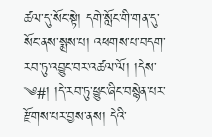ཚལ་དུ་སོང་སྟེ། དགེ་སློང་གི་གན་དུ་སོང་ནས་སྨྲས་པ། འཕགས་པ་བདག་རབ་ཏུ་འབྱུང་བར་འཚལ་ལོ། །དེས་
༄#། །དེ་རབ་ཏུ་ཕྱུང་ཞིང་བསྙེན་པར་རྫོགས་པར་བྱས་ནས། དེའི་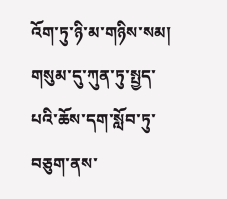འོག་ཏུ་ཉི་མ་གཉིས་སམ། གསུམ་དུ་ཀུན་ཏུ་སྤྱད་པའི་ཆོས་དག་སློབ་ཏུ་བཅུག་ནས་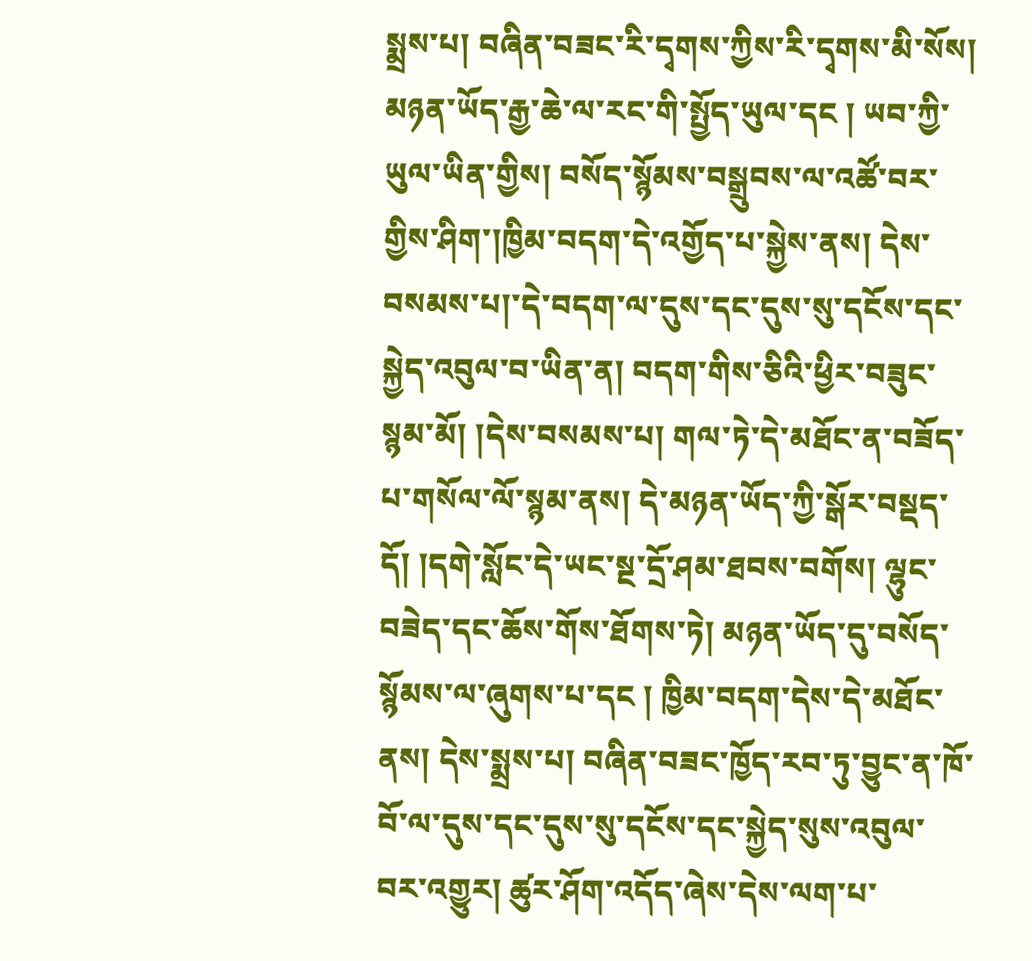སྨྲས་པ། བཞིན་བཟང་རི་དྭགས་ཀྱིས་རི་དྭགས་མི་སོས། མཉན་ཡོད་རྒྱ་ཆེ་ལ་རང་གི་སྤྱོད་ཡུལ་དང ། ཡབ་ཀྱི་ཡུལ་ཡིན་གྱིས། བསོད་སྙོམས་བསྒྲུབས་ལ་འཚོ་བར་གྱིས་ཤིག་།ཁྱིམ་བདག་དེ་འགྱོད་པ་སྐྱེས་ནས། དེས་བསམས་པ།་དེ་བདག་ལ་དུས་དང་དུས་སུ་དངོས་དང་སྐྱེད་འབུལ་བ་ཡིན་ན། བདག་གིས་ཅིའི་ཕྱིར་བཟུང་སྙམ་མོ། །དེས་བསམས་པ། གལ་ཏེ་དེ་མཐོང་ན་བཟོད་པ་གསོལ་ལོ་སྙམ་ནས། དེ་མཉན་ཡོད་ཀྱི་སྒོར་བསྡད་དོ། །དགེ་སློང་དེ་ཡང་སྔ་དྲོ་ཤམ་ཐབས་བགོས། ལྷུང་བཟེད་དང་ཆོས་གོས་ཐོགས་ཏེ། མཉན་ཡོད་དུ་བསོད་སྙོམས་ལ་ཞུགས་པ་དང ། ཁྱིམ་བདག་དེས་དེ་མཐོང་ནས། དེས་སྨྲས་པ། བཞིན་བཟང་ཁྱོད་རབ་ཏུ་བྱུང་ན་ཁོ་བོ་ལ་དུས་དང་དུས་སུ་དངོས་དང་སྐྱེད་སུས་འབུལ་བར་འགྱུར། ཚུར་ཤོག་འདོད་ཞེས་དེས་ལག་པ་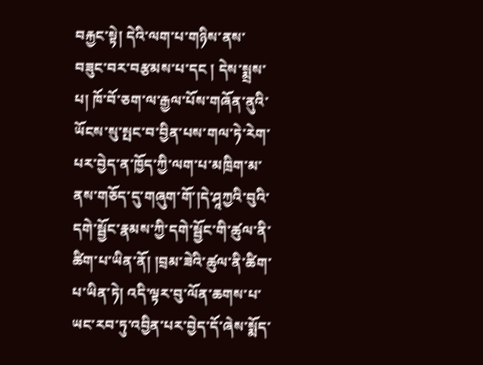བརྐྱང་སྟེ། དེའི་ལག་པ་གཉིས་ནས་བཟུང་བར་བརྩམས་པ་དང ། དེས་སྨྲས་པ། ཁོ་བོ་ཅག་ལ་རྒྱལ་པོས་གཞོན་ནུའི་ཡོངས་སུ་སྤང་བ་བྱིན་པས་གལ་ཏེ་རེག་པར་བྱེད་ན་ཁྱོད་ཀྱི་ལག་པ་མཁྲིག་མ་ནས་གཅོད་དུ་གཞུག་གོ་།དེ་ཤཱཀྱའི་བུའི་དགེ་སྦྱོང་རྣམས་ཀྱི་དགེ་སྦྱོང་གི་ཚུལ་ནི་ཚིག་པ་ཡིན་ནོ། །བྲམ་ཟེའི་ཚུལ་ནི་ཚིག་པ་ཡིན་ཏེ། འདི་ལྟར་བུ་ལོན་ཆགས་པ་ཡང་རབ་ཏུ་འབྱིན་པར་བྱེད་དོ་ཞེས་སྨོད་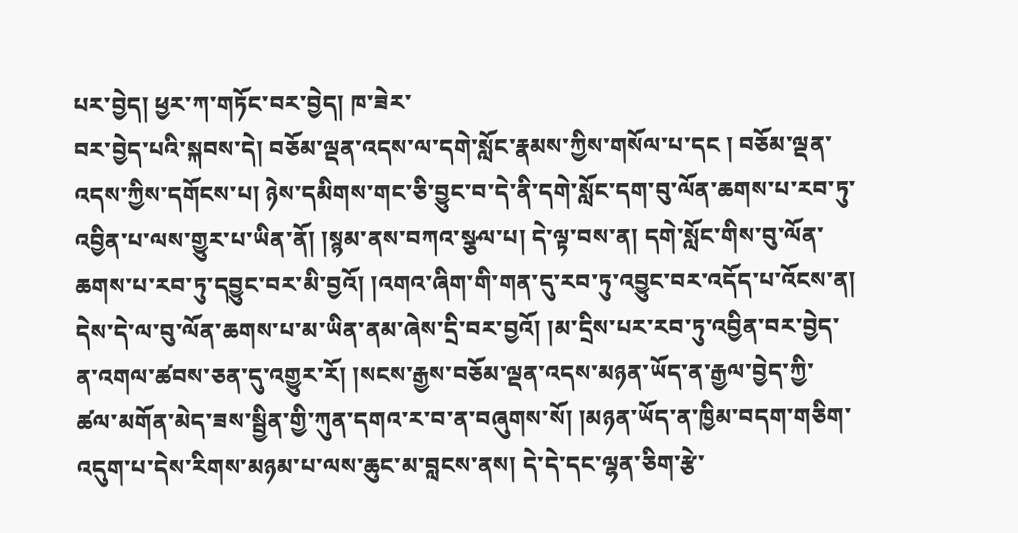པར་བྱེད། ཕྱར་ཀ་གཏོང་བར་བྱེད། ཁ་ཟེར་
བར་བྱེད་པའི་སྐབས་དེ། བཅོམ་ལྡན་འདས་ལ་དགེ་སློང་རྣམས་ཀྱིས་གསོལ་པ་དང ། བཅོམ་ལྡན་འདས་ཀྱིས་དགོངས་པ། ཉེས་དམིགས་གང་ཅི་བྱུང་བ་དེ་ནི་དགེ་སློང་དག་བུ་ལོན་ཆགས་པ་རབ་ཏུ་འབྱིན་པ་ལས་གྱུར་པ་ཡིན་ནོ། །སྙམ་ནས་བཀའ་སྩལ་པ། དེ་ལྟ་བས་ན། དགེ་སློང་གིས་བུ་ལོན་ཆགས་པ་རབ་ཏུ་དབྱུང་བར་མི་བྱའོ། །འགའ་ཞིག་གི་གན་དུ་རབ་ཏུ་འབྱུང་བར་འདོད་པ་འོངས་ན། དེས་དེ་ལ་བུ་ལོན་ཆགས་པ་མ་ཡིན་ནམ་ཞེས་དྲི་བར་བྱའོ། །མ་དྲིས་པར་རབ་ཏུ་འབྱིན་བར་བྱེད་ན་འགལ་ཚབས་ཅན་དུ་འགྱུར་རོ། །སངས་རྒྱས་བཅོམ་ལྡན་འདས་མཉན་ཡོད་ན་རྒྱལ་བྱེད་ཀྱི་ཚལ་མགོན་མེད་ཟས་སྦྱིན་གྱི་ཀུན་དགའ་ར་བ་ན་བཞུགས་སོ། །མཉན་ཡོད་ན་ཁྱིམ་བདག་གཅིག་འདུག་པ་དེས་རིགས་མཉམ་པ་ལས་ཆུང་མ་བླངས་ནས། དེ་དེ་དང་ལྷན་ཅིག་རྩེ་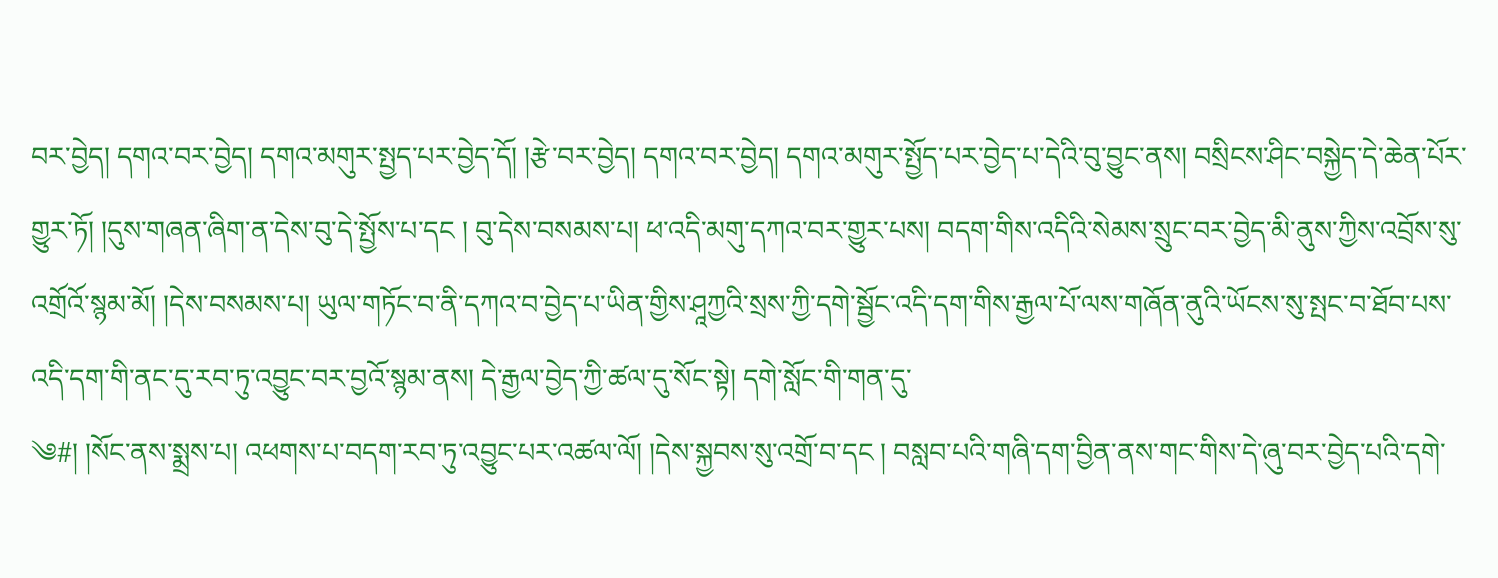བར་བྱེད། དགའ་བར་བྱེད། དགའ་མགུར་སྤྱད་པར་བྱེད་དོ། །རྩེ་བར་བྱེད། དགའ་བར་བྱེད། དགའ་མགུར་སྤྱོད་པར་བྱེད་པ་དེའི་བུ་བྱུང་ནས། བསྲིངས་ཤིང་བསྐྱེད་དེ་ཆེན་པོར་གྱུར་ཏོ། །དུས་གཞན་ཞིག་ན་དེས་བུ་དེ་སྤྱོས་པ་དང ། བུ་དེས་བསམས་པ། ཕ་འདི་མགུ་དཀའ་བར་གྱུར་པས། བདག་གིས་འདིའི་སེམས་སྲུང་བར་བྱེད་མི་ནུས་ཀྱིས་འབྲོས་སུ་འགྲོའོ་སྙམ་མོ། །དེས་བསམས་པ། ཡུལ་གཏོང་བ་ནི་དཀའ་བ་བྱེད་པ་ཡིན་གྱིས་ཤཱཀྱའི་སྲས་ཀྱི་དགེ་སྦྱོང་འདི་དག་གིས་རྒྱལ་པོ་ལས་གཞོན་ནུའི་ཡོངས་སུ་སྤང་བ་ཐོབ་པས་འདི་དག་གི་ནང་དུ་རབ་ཏུ་འབྱུང་བར་བྱའོ་སྙམ་ནས། དེ་རྒྱལ་བྱེད་ཀྱི་ཚལ་དུ་སོང་སྟེ། དགེ་སློང་གི་གན་དུ་
༄#། །སོང་ནས་སྨྲས་པ། འཕགས་པ་བདག་རབ་ཏུ་འབྱུང་པར་འཚལ་ལོ། །དེས་སྐྱབས་སུ་འགྲོ་བ་དང ། བསླབ་པའི་གཞི་དག་བྱིན་ནས་གང་གིས་དེ་ཞུ་བར་བྱེད་པའི་དགེ་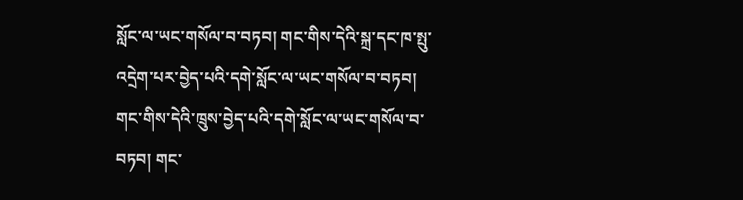སློང་ལ་ཡང་གསོལ་བ་བཏབ། གང་གིས་དེའི་སྐྲ་དང་ཁ་སྤུ་འདྲེག་པར་བྱེད་པའི་དགེ་སློང་ལ་ཡང་གསོལ་བ་བཏབ། གང་གིས་དེའི་ཁྲུས་བྱེད་པའི་དགེ་སློང་ལ་ཡང་གསོལ་བ་བཏབ། གང་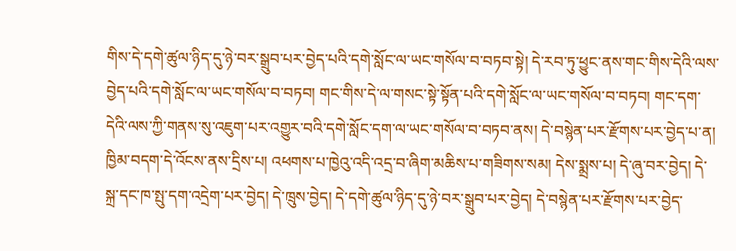གིས་དེ་དགེ་ཚུལ་ཉིད་དུ་ཉེ་བར་སྒྲུབ་པར་བྱེད་པའི་དགེ་སློང་ལ་ཡང་གསོལ་བ་བཏབ་སྟེ། དེ་རབ་ཏུ་ཕྱུང་ནས་གང་གིས་དེའི་ལས་བྱེད་པའི་དགེ་སློང་ལ་ཡང་གསོལ་བ་བཏབ། གང་གིས་དེ་ལ་གསང་སྟེ་སྟོན་པའི་དགེ་སློང་ལ་ཡང་གསོལ་བ་བཏབ། གང་དག་དེའི་ལས་ཀྱི་གནས་སུ་འཇུག་པར་འགྱུར་བའི་དགེ་སློང་དག་ལ་ཡང་གསོལ་བ་བཏབ་ནས། དེ་བསྙེན་པར་རྫོགས་པར་བྱེད་པ་ན། ཁྱིམ་བདག་དེ་འོངས་ནས་དྲིས་པ། འཕགས་པ་ཁྱེའུ་འདི་འདྲ་བ་ཞིག་མཆིས་པ་གཟིགས་སམ། དེས་སྨྲས་པ། དེ་ཞུ་བར་བྱེད། དེ་སྐྲ་དང་ཁ་སྤུ་དག་འདྲེག་པར་བྱེད། དེ་ཁྲུས་བྱེད། དེ་དགེ་ཚུལ་ཉིད་དུ་ཉེ་བར་སྒྲུབ་པར་བྱེད། དེ་བསྙེན་པར་རྫོགས་པར་བྱེད་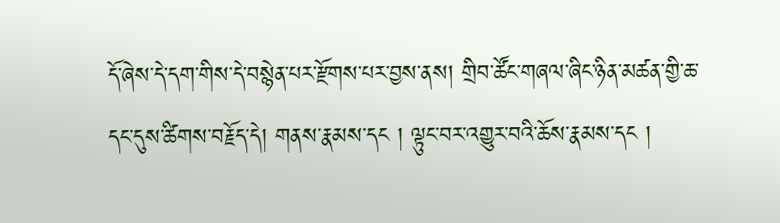དོ་ཞེས་དེ་དག་གིས་དེ་བསྙེན་པར་རྫོགས་པར་བྱས་ནས། གྲིབ་ཚོང་གཞལ་ཞིང་ཉིན་མཚན་གྱི་ཆ་དང་དུས་ཚིགས་བརྗོད་དེ། གནས་རྣམས་དང ། ལྟུང་བར་འགྱུར་བའི་ཆོས་རྣམས་དང །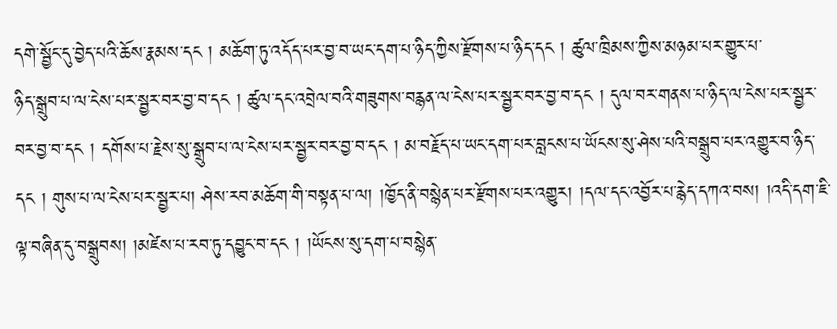དགེ་སྦྱོང་དུ་བྱེད་པའི་ཆོས་རྣམས་དང ། མཆོག་ཏུ་འདོད་པར་བྱ་བ་ཡང་དག་པ་ཉིད་ཀྱིས་རྫོགས་པ་ཉིད་དང ། ཚུལ་ཁྲིམས་ཀྱིས་མཉམ་པར་གྱུར་པ་
ཉིད་སྒྲུབ་པ་ལ་ངེས་པར་སྦྱར་བར་བྱ་བ་དང ། ཚུལ་དང་འབྲེལ་བའི་གཟུགས་བརྙན་ལ་ངེས་པར་སྦྱར་བར་བྱ་བ་དང ། དུལ་བར་གནས་པ་ཉིད་ལ་ངེས་པར་སྦྱར་བར་བྱ་བ་དང ། དགོས་པ་རྗེས་སུ་སྒྲུབ་པ་ལ་ངེས་པར་སྦྱར་བར་བྱ་བ་དང ། མ་བརྗོད་པ་ཡང་དག་པར་བླངས་པ་ཡོངས་སུ་ཤེས་པའི་བསྒྲུབ་པར་འགྱུར་བ་ཉིད་དང ། གུས་པ་ལ་ངེས་པར་སྦྱར་པ། ཤེས་རབ་མཆོག་གི་བསྟན་པ་ལ། །ཁྱོད་ནི་བསྙེན་པར་རྫོགས་པར་འགྱུར། །དལ་དང་འབྱོར་པ་རྙེད་དཀའ་བས། །འདི་དག་ཇི་ལྟ་བཞིན་དུ་བསྒྲུབས། །མཛེས་པ་རབ་ཏུ་དབྱུང་བ་དང ། །ཡོངས་སུ་དག་པ་བསྙེན་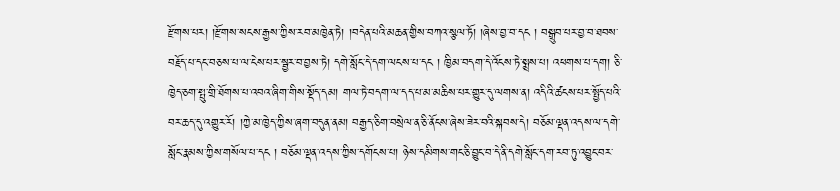རྫོགས་པར། །རྫོགས་སངས་རྒྱས་ཀྱིས་རབ་མཁྱེན་ཏེ། །བདེན་པའི་མཆན་གྱིས་བཀའ་སྩལ་ཏོ། །ཞེས་བྱ་བ་དང ། བསྒྲུབ་པར་བྱ་བ་ཐབས་བརྗོད་པ་དང་བཅས་པ་ལ་ངེས་པར་སྦྱར་བ་བྱས་ཏེ། དགེ་སློང་དེ་དག་ལངས་པ་དང ། ཁྱིམ་བདག་དེ་འོངས་ཏེ་སྨྲས་པ། འཕགས་པ་དག། ཅི་ཁྱེད་ཅག་སྤུ་གྲི་ཐོགས་པ་འབའ་ཞིག་གིས་སྡོད་དམ། གལ་ཏེ་བདག་ལ་དད་པ་མ་མཆིས་པར་གྱུར་དུ་ལགས་ན། འདིའི་ཚངས་པར་སྤྱོད་པའི་བར་ཆད་དུ་འགྱུར་རོ། །ཀྱེ་མ་ཁྱེད་ཀྱིས་ཞག་བདུན་ནམ། བརྒྱད་ཅིག་བསྲེལ་ན་ཅི་ནོངས་ཞེས་ཟེར་བའི་སྐབས་དེ། བཅོམ་ལྡན་འདས་ལ་དགེ་སློང་རྣམས་ཀྱིས་གསོལ་པ་དང ། བཅོམ་ལྡན་འདས་ཀྱིས་དགོངས་པ། ཉེས་དམིགས་གང་ཅི་བྱུང་བ་དེ་ནི་དགེ་སློང་དག་རབ་ཏུ་འབྱུང་བར་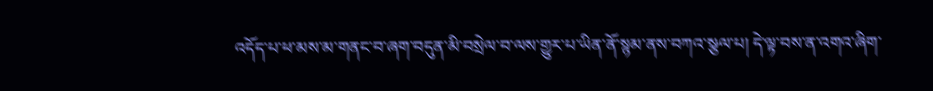འདོད་པ་ཕ་མས་མ་གནང་བ་ཞག་བདུན་མི་བསྲེལ་བ་ལས་གྱུར་པ་ཡིན་ནོ་སྙམ་ནས་བཀའ་སྩལ་པ། དེ་ལྟ་བས་ན་འགའ་ཞིག་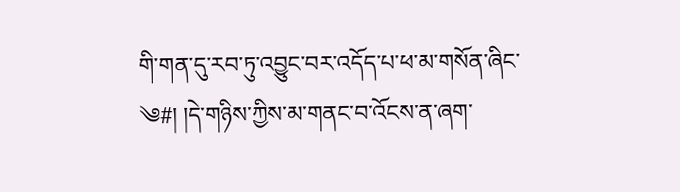གི་གན་དུ་རབ་ཏུ་འབྱུང་བར་འདོད་པ་ཕ་མ་གསོན་ཞིང་
༄#། །དེ་གཉིས་ཀྱིས་མ་གནང་བ་འོངས་ན་ཞག་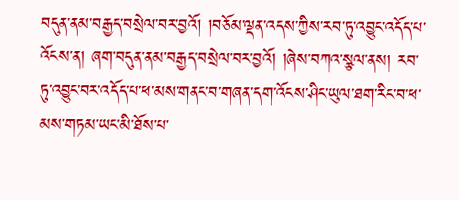བདུན་ནམ་བརྒྱད་བསྲེལ་བར་བྱའོ། །བཅོམ་ལྡན་འདས་ཀྱིས་རབ་ཏུ་འབྱུང་འདོད་པ་འོངས་ན། ཞག་བདུན་ནམ་བརྒྱད་བསྲེལ་བར་བྱའོ། །ཞེས་བཀའ་སྩལ་ནས། རབ་ཏུ་འབྱུང་བར་འདོད་པ་ཕ་མས་གནང་བ་གཞན་དག་འོངས་ཤིང་ཡུལ་ཐག་རིང་བ་ཕ་མས་གཏམ་ཡང་མི་ཐོས་པ་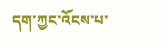དག་ཀྱང་འོངས་པ་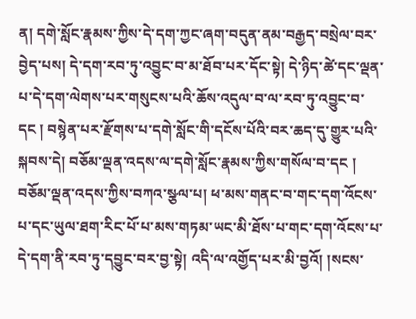ན། དགེ་སློང་རྣམས་ཀྱིས་དེ་དག་ཀྱང་ཞག་བདུན་ནམ་བརྒྱད་བསྲེལ་བར་བྱེད་པས། དེ་དག་རབ་ཏུ་འབྱུང་བ་མ་ཐོབ་པར་དོང་སྟེ། དེ་ཉིད་ཚེ་དང་ལྡན་པ་དེ་དག་ལེགས་པར་གསུངས་པའི་ཆོས་འདུལ་བ་ལ་རབ་ཏུ་འབྱུང་བ་དང ། བསྙེན་པར་རྫོགས་པ་དགེ་སློང་གི་དངོས་པོའི་བར་ཆད་དུ་གྱུར་པའི་སྐབས་དེ། བཅོམ་ལྡན་འདས་ལ་དགེ་སློང་རྣམས་ཀྱིས་གསོལ་བ་དང ། བཅོམ་ལྡན་འདས་ཀྱིས་བཀའ་སྩལ་པ། ཕ་མས་གནང་བ་གང་དག་འོངས་པ་དང་ཡུལ་ཐག་རིང་པོ་པ་མས་གཏམ་ཡང་མི་ཐོས་པ་གང་དག་འོངས་པ་དེ་དག་ནི་རབ་ཏུ་དབྱུང་བར་བྱ་སྟེ། འདི་ལ་འགྱོད་པར་མི་བྱའོ། །སངས་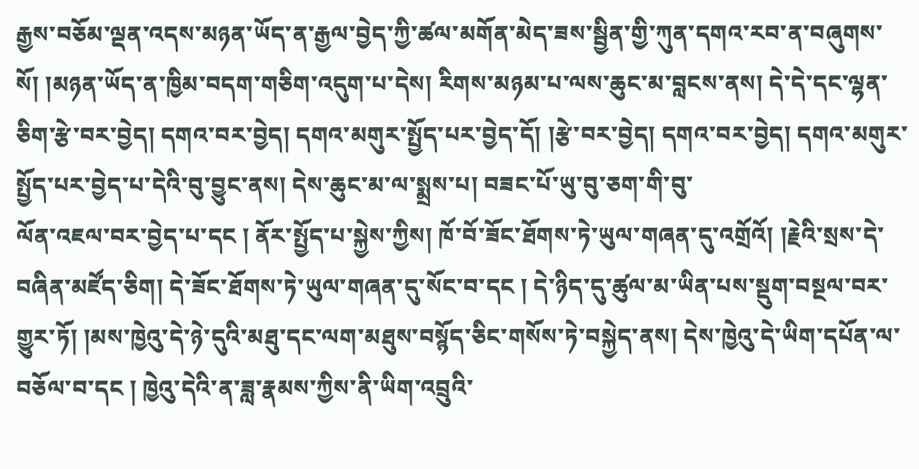རྒྱས་བཅོམ་ལྡན་འདས་མཉན་ཡོད་ན་རྒྱལ་བྱེད་ཀྱི་ཚལ་མགོན་མེད་ཟས་སྦྱིན་གྱི་ཀུན་དགའ་རབ་ན་བཞུགས་སོ། །མཉན་ཡོད་ན་ཁྱིམ་བདག་གཅིག་འདུག་པ་དེས། རིགས་མཉམ་པ་ལས་ཆུང་མ་བླངས་ནས། དེ་དེ་དང་ལྷན་ཅིག་རྩེ་བར་བྱེད། དགའ་བར་བྱེད། དགའ་མགུར་སྤྱོད་པར་བྱེད་དོ། །རྩེ་བར་བྱེད། དགའ་བར་བྱེད། དགའ་མགུར་སྤྱོད་པར་བྱེད་པ་དེའི་བུ་བྱུང་ནས། དེས་ཆུང་མ་ལ་སྨྲས་པ། བཟང་པོ་ཡུ་བུ་ཅག་གི་བུ་
ལོན་འཇལ་བར་བྱེད་པ་དང ། ནོར་སྤྱོད་པ་སྐྱེས་ཀྱིས། ཁོ་བོ་ཟོང་ཐོགས་ཏེ་ཡུལ་གཞན་དུ་འགྲོའོ། །རྗེའི་སྲས་དེ་བཞིན་མཛོད་ཅིག། དེ་ཟོང་ཐོགས་ཏེ་ཡུལ་གཞན་དུ་སོང་བ་དང ། དེ་ཉིད་དུ་ཚུལ་མ་ཡིན་པས་སྡུག་བསྔལ་བར་གྱུར་ཏོ། །མས་ཁྱེའུ་དེ་ཉེ་དུའི་མཐུ་དང་ལག་མཐུས་བསྙོད་ཅིང་གསོས་ཏེ་བསྐྱེད་ནས། དེས་ཁྱེའུ་དེ་ཡིག་དཔོན་ལ་བཅོལ་བ་དང ། ཁྱེའུ་དེའི་ན་ཟླ་རྣམས་ཀྱིས་ནི་ཡིག་འབྲུའི་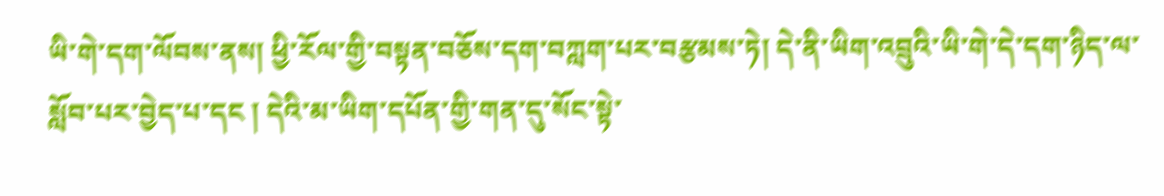ཡི་གེ་དག་ལོབས་ནས། ཕྱི་རོལ་གྱི་བསྟན་བཅོས་དག་བཀླག་པར་བརྩམས་ཏེ། དེ་ནི་ཡིག་འབྲུའི་ཡི་གེ་དེ་དག་ཉིད་ལ་སློབ་པར་བྱེད་པ་དང ། དེའི་མ་ཡིག་དཔོན་གྱི་གན་དུ་སོང་སྟེ་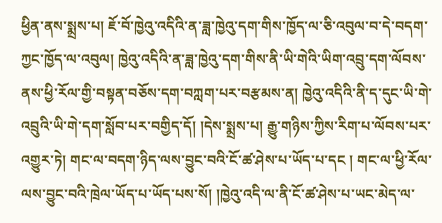ཕྱིན་ནས་སྨྲས་པ། ཇོ་བོ་ཁྱེའུ་འདིའི་ན་ཟླ་ཁྱེའུ་དག་གིས་ཁྱོད་ལ་ཅི་འབུལ་བ་དེ་བདག་ཀྱང་ཁྱོད་ལ་འབུལ། ཁྱེའུ་འདིའི་ན་ཟླ་ཁྱེའུ་དག་གིས་ནི་ཡི་གེའི་ཡིག་འབྲུ་དག་ལོབས་ནས་ཕྱི་རོལ་གྱི་བསྟན་བཅོས་དག་བཀླག་པར་བརྩམས་ན། ཁྱེའུ་འདིའི་ནི་ད་དུང་ཡི་གེ་འབྲུའི་ཡི་གེ་དག་སློབ་པར་བགྱིད་དོ། །དེས་སྨྲས་པ། རྒྱུ་གཉིས་ཀྱིས་རིག་པ་ལོབས་པར་འགྱུར་ཏེ། གང་ལ་བདག་ཉིད་ལས་བྱུང་བའི་ངོ་ཚ་ཤེས་པ་ཡོད་པ་དང ། གང་ལ་ཕྱི་རོལ་ལས་བྱུང་བའི་ཁྲེལ་ཡོད་པ་ཡོད་པས་སོ། །ཁྱེའུ་འདི་ལ་ནི་ངོ་ཚ་ཤེས་པ་ཡང་མེད་ལ་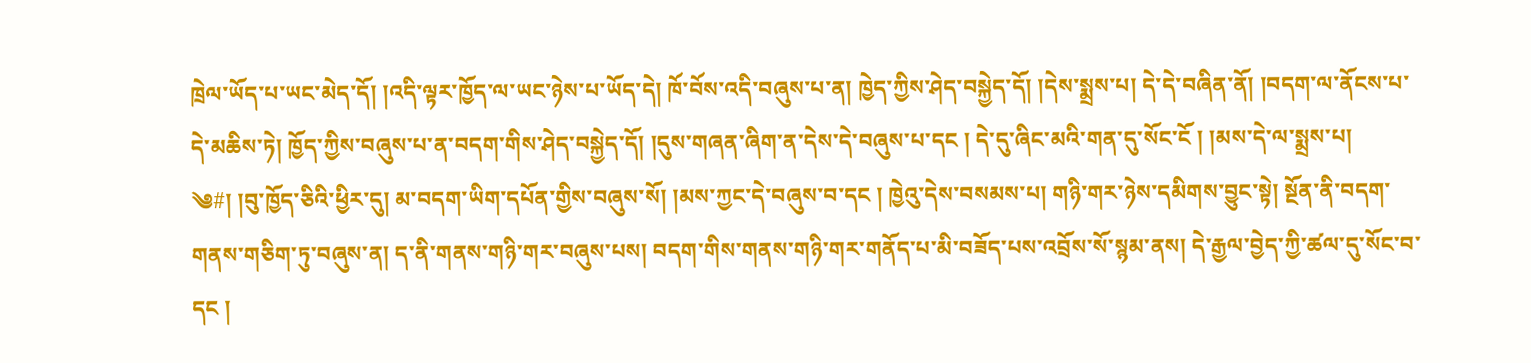ཁྲེལ་ཡོད་པ་ཡང་མེད་དོ། །འདི་ལྟར་ཁྱོད་ལ་ཡང་ཉེས་པ་ཡོད་དེ། ཁོ་བོས་འདི་བཞུས་པ་ན། ཁྱེད་ཀྱིས་ཤེད་བསྐྱེད་དོ། །དེས་སྨྲས་པ། དེ་དེ་བཞིན་ནོ། །བདག་ལ་ནོངས་པ་དེ་མཆིས་ཏེ། ཁྱོད་ཀྱིས་བཞུས་པ་ན་བདག་གིས་ཤེད་བསྐྱེད་དོ། །དུས་གཞན་ཞིག་ན་དེས་དེ་བཞུས་པ་དང ། དེ་དུ་ཞིང་མའི་གན་དུ་སོང་ངོ ། །མས་དེ་ལ་སྨྲས་པ།
༄#། །བུ་ཁྱོད་ཅིའི་ཕྱིར་དུ། མ་བདག་ཡིག་དཔོན་གྱིས་བཞུས་སོ། །མས་ཀྱང་དེ་བཞུས་བ་དང ། ཁྱེའུ་དེས་བསམས་པ། གཉི་གར་ཉེས་དམིགས་བྱུང་སྟེ། སྔོན་ནི་བདག་གནས་གཅིག་ཏུ་བཞུས་ན། ད་ནི་གནས་གཉི་གར་བཞུས་པས། བདག་གིས་གནས་གཉི་གར་གནོད་པ་མི་བཟོད་པས་འབྲོས་སོ་སྙམ་ནས། དེ་རྒྱལ་བྱེད་ཀྱི་ཚལ་དུ་སོང་བ་དང །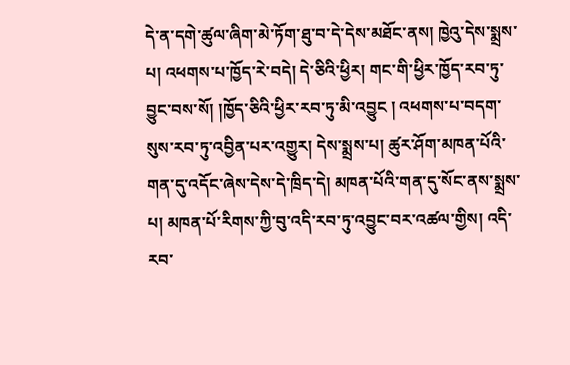དེ་ན་དགེ་ཚུལ་ཞིག་མེ་ཏོག་ཐུ་བ་དེ་དེས་མཐོང་ནས། ཁྱེའུ་དེས་སྨྲས་པ། འཕགས་པ་ཁྱོད་རེ་བདེ། དེ་ཅིའི་ཕྱིར། གང་གི་ཕྱིར་ཁྱོད་རབ་ཏུ་བྱུང་བས་སོ། །ཁྱོད་ཅིའི་ཕྱིར་རབ་ཏུ་མི་འབྱུང ། འཕགས་པ་བདག་སུས་རབ་ཏུ་འབྱིན་པར་འགྱུར། དེས་སྨྲས་པ། ཚུར་ཤོག་མཁན་པོའི་གན་དུ་འདོང་ཞེས་དེས་དེ་ཁྲིད་དེ། མཁན་པོའི་གན་དུ་སོང་ནས་སྨྲས་པ། མཁན་པོ་རིགས་ཀྱི་བུ་འདི་རབ་ཏུ་འབྱུང་བར་འཚལ་གྱིས། འདི་རབ་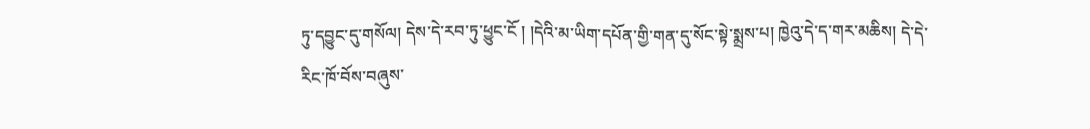ཏུ་དབྱུང་དུ་གསོལ། དེས་དེ་རབ་ཏུ་ཕྱུང་ངོ ། །དེའི་མ་ཡིག་དཔོན་གྱི་གན་དུ་སོང་སྟེ་སྨྲས་པ། ཁྱེའུ་དེ་ད་གར་མཆིས། དེ་དེ་རིང་ཁོ་བོས་བཞུས་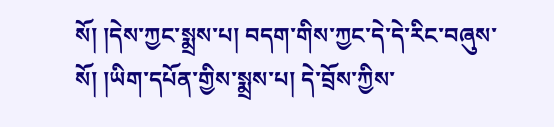སོ། །དེས་ཀྱང་སྨྲས་པ། བདག་གིས་ཀྱང་དེ་དེ་རིང་བཞུས་སོ། །ཡིག་དཔོན་གྱིས་སྨྲས་པ། དེ་བྲོས་ཀྱིས་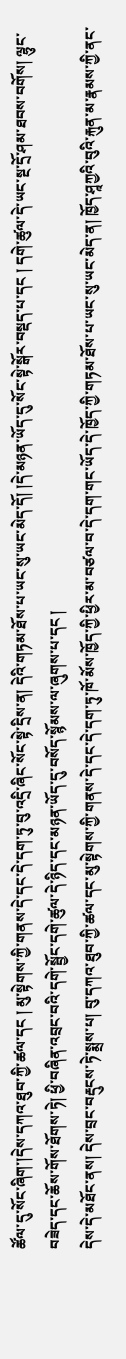ཚོལ་དུ་སོང་ཞིག་།དེས་དཀའ་ཐུབ་ཀྱི་ཚལ་དང ། མུ་སྟེགས་ཀྱི་གནས་དེ་དང་དེ་དག་ཏུ་བུ་འདྲི་ཞིང་སོང་སྟེ་དྲིས་ན། དེའི་གཏམ་ཐོས་པ་ཡང་སུ་ཡང་མེད་དོ། །དེ་མཉན་ཡོད་དུ་སོང་སྟེ་སྒོར་བསྡད་པ་དང ། དགེ་ཚུལ་དེ་ཡང་སྔ་དྲོ་ཤམ་ཐབས་བགོས། ལྷུང་བཟེད་དང་ཆོས་གོས་ཐོགས་ཏེ། ཕྱི་བཞིན་འབྲང་བའི་དགེ་སྦྱོང་དགེ་ཚུལ་དེ་ཉིད་དང་མཉན་ཡོད་དུ་བསོད་སྙོམས་ལ་ཞུགས་པ་དང །
དེས་དེ་མཐོང་ནས། དེས་བྲང་བརྡུངས་ཏེ་སྨྲས་པ། བུ་དཀའ་ཐུབ་ཀྱི་ཚལ་དང་མུ་སྟེགས་ཀྱི་གནས་དེ་དང་དེ་དག་ཏུ་ཁོ་མོས་ཁྱོད་ཀྱི་ཕྱིར་མ་བཙལ་བ་དེ་དག་གང་ཡོད་དེ་ཁྱོད་ཀྱི་གཏམ་ཐོས་པ་ཡང་སུ་ཡང་མེད་ན། ཁྱོད་ཤཱཀྱའི་བུའི་རྐུན་མ་རྣམས་ཀྱི་ནང་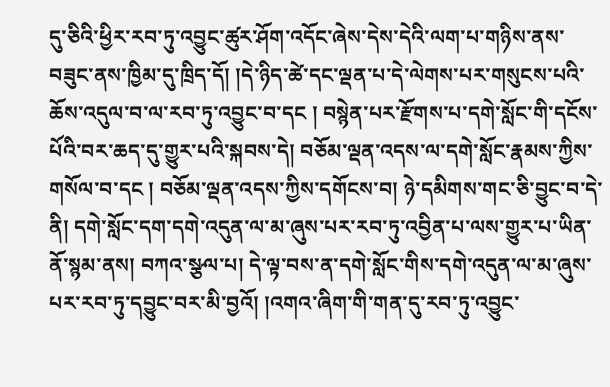དུ་ཅིའི་ཕྱིར་རབ་ཏུ་འབྱུང་ཚུར་ཤོག་འདོང་ཞེས་དེས་དེའི་ལག་པ་གཉིས་ནས་བཟུང་ནས་ཁྱིམ་དུ་ཁྲིད་དོ། །དེ་ཉིད་ཚེ་དང་ལྡན་པ་དེ་ལེགས་པར་གསུངས་པའི་ཆོས་འདུལ་བ་ལ་རབ་ཏུ་འབྱུང་བ་དང ། བསྙེན་པར་རྫོགས་པ་དགེ་སློང་གི་དངོས་པོའི་བར་ཆད་དུ་གྱུར་པའི་སྐབས་དེ། བཅོམ་ལྡན་འདས་ལ་དགེ་སློང་རྣམས་ཀྱིས་གསོལ་བ་དང ། བཅོམ་ལྡན་འདས་ཀྱིས་དགོངས་བ། ཉེ་དམིགས་གང་ཅི་བྱུང་བ་དེ་ནི། དགེ་སློང་དག་དགེ་འདུན་ལ་མ་ཞུས་པར་རབ་ཏུ་འབྱིན་པ་ལས་གྱུར་པ་ཡིན་ནོ་སྙམ་ནས། བཀའ་སྩལ་པ། དེ་ལྟ་བས་ན་དགེ་སློང་གིས་དགེ་འདུན་ལ་མ་ཞུས་པར་རབ་ཏུ་དབྱུང་བར་མི་བྱའོ། །འགའ་ཞིག་གི་གན་དུ་རབ་ཏུ་འབྱུང་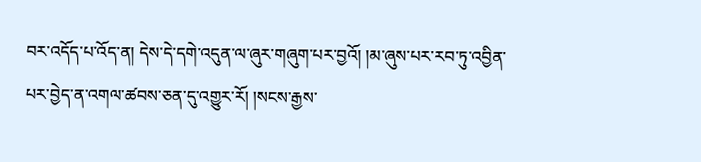བར་འདོད་པ་འོད་ན། དེས་དེ་དགེ་འདུན་ལ་ཞུར་གཞུག་པར་བྱའོ། །མ་ཞུས་པར་རབ་ཏུ་འབྱིན་པར་བྱེད་ན་འགལ་ཚབས་ཅན་དུ་འགྱུར་རོ། །སངས་རྒྱས་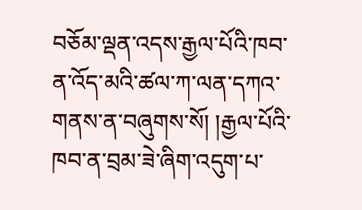བཅོམ་ལྡན་འདས་རྒྱལ་པོའི་ཁབ་ན་འོད་མའི་ཚལ་ཀ་ལན་དཀའ་གནས་ན་བཞུགས་སོ། །རྒྱལ་པོའི་ཁབ་ན་བྲམ་ཟེ་ཞིག་འདུག་པ་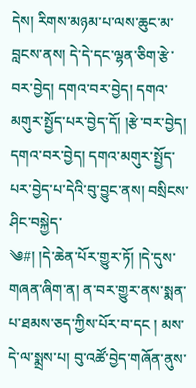དེས། རིགས་མཉམ་པ་ལས་ཆུང་མ་བླངས་ནས། དེ་དེ་དང་ལྷན་ཅིག་རྩེ་བར་བྱེད། དགའ་བར་བྱེད། དགའ་མགུར་སྤྱོད་པར་བྱེད་དོ། །རྩེ་བར་བྱེད། དགའ་བར་བྱེད། དགའ་མགུར་སྤྱོད་པར་བྱེད་པ་དེའི་བུ་བྱུང་ནས། བསྲིངས་ཤིང་བསྐྱེད་
༄#། །དེ་ཆེན་པོར་གྱུར་ཏོ། །དེ་དུས་གཞན་ཞིག་ན། ན་བར་གྱུར་ནས་སྨན་པ་ཐམས་ཅད་ཀྱིས་པོར་བ་དང ། མས་དེ་ལ་སྨྲས་པ། བུ་འཚོ་བྱེད་གཞོན་ནུས་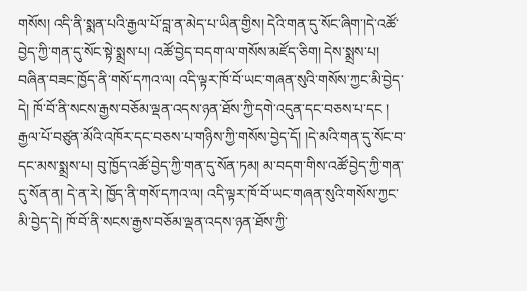གསོས། འདི་ནི་སྨན་པའི་རྒྱལ་པོ་བླ་ན་མེད་པ་ཡིན་གྱིས། དེའི་གན་དུ་སོང་ཞིག་།དེ་འཚོ་བྱེད་ཀྱི་གན་དུ་སོང་སྟེ་སྨྲས་པ། འཚོ་བྱེད་བདག་ལ་གསོས་མཛོད་ཅིག། དེས་སྨྲས་པ། བཞིན་བཟང་ཁྱོད་ནི་གསོ་དཀའ་ལ། འདི་ལྟར་ཁོ་བོ་ཡང་གཞན་སུའི་གསོས་ཀྱང་མི་བྱེད་དེ། ཁོ་བོ་ནི་སངས་རྒྱས་བཅོམ་ལྡན་འདས་ཉན་ཐོས་ཀྱི་དགེ་འདུན་དང་བཅས་པ་དང ། རྒྱལ་པོ་བཙུན་མོའི་འཁོར་དང་བཅས་པ་གཉིས་ཀྱི་གསོས་བྱེད་དོ། །དེ་མའི་གན་དུ་སོང་བ་དང་མས་སྨྲས་པ། བུ་ཁྱོད་འཚོ་བྱེད་ཀྱི་གན་དུ་སོན་ཏམ། མ་བདག་གིས་འཚོ་བྱེད་ཀྱི་གན་དུ་སོན་ན། དེ་ན་རེ། ཁྱོད་ནི་གསོ་དཀའ་ལ། འདི་ལྟར་ཁོ་བོ་ཡང་གཞན་སུའི་གསོས་ཀྱང་མི་བྱེད་དེ། ཁོ་བོ་ནི་སངས་རྒྱས་བཅོམ་ལྡན་འདས་ཉན་ཐོས་ཀྱི་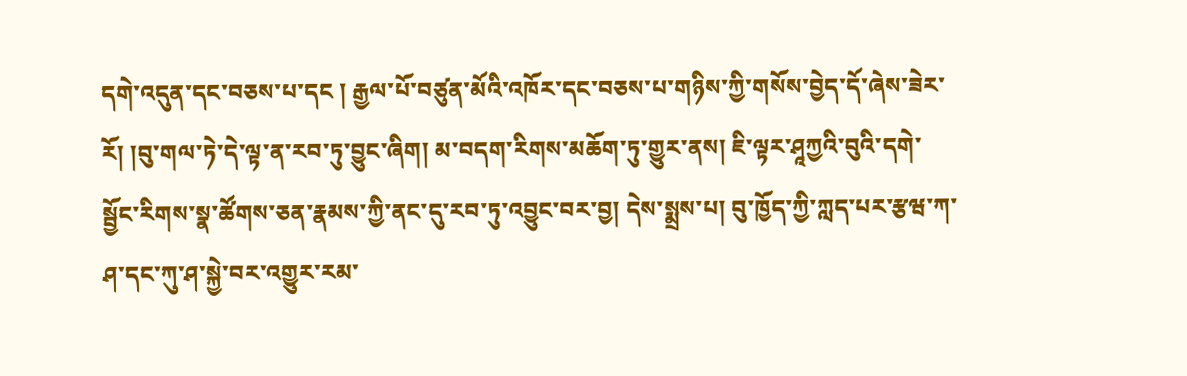དགེ་འདུན་དང་བཅས་པ་དང ། རྒྱལ་པོ་བཙུན་མོའི་འཁོར་དང་བཅས་པ་གཉིས་ཀྱི་གསོས་བྱེད་དོ་ཞེས་ཟེར་རོ། །བུ་གལ་ཏེ་དེ་ལྟ་ན་རབ་ཏུ་བྱུང་ཞིག། མ་བདག་རིགས་མཆོག་ཏུ་གྱུར་ནས། ཇི་ལྟར་ཤཱཀྱའི་བུའི་དགེ་སྦྱོང་རིགས་སྣ་ཚོགས་ཅན་རྣམས་ཀྱི་ནང་དུ་རབ་ཏུ་འབྱུང་བར་བྱ། དེས་སྨྲས་པ། བུ་ཁྱོད་ཀྱི་ཀླད་པར་རྩཝ་ཀ་ཤ་དང་ཀུ་ཤ་སྐྱེ་བར་འགྱུར་རམ་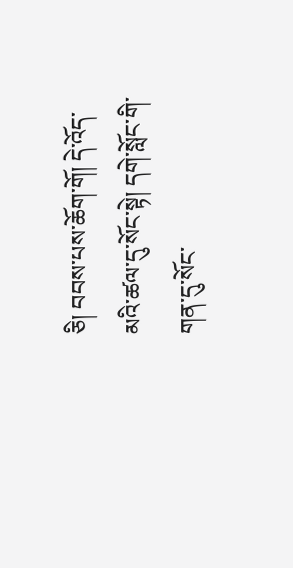ཅི། བབས་པས་ཆོག་གོ། དེ་འོད་མའི་ཚལ་དུ་སོང་སྟེ། དགེ་སློང་གི་གན་དུ་སོང་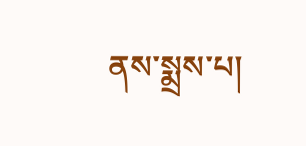ནས་སྨྲས་པ།